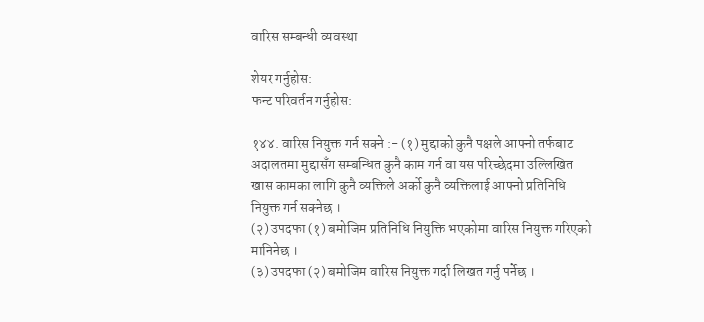वारिस सम्बन्धी व्यवस्था

शेयर गर्नुहोस:
फन्ट परिवर्तन गर्नुहोस:

१४४. वारिस नियुक्त गर्न सक्ने :- (१) मुद्दाको कुनै पक्षले आफ्नो तर्फबाट अदालतमा मुद्दासँग सम्बन्धित कुनै काम गर्न वा यस परिच्छेदमा उल्लिखित खास कामका लागि कुनै व्यक्तिले अर्को कुनै व्यक्तिलाई आफ्नो प्रतिनिधि नियुक्त गर्न सक्नेछ ।
(२) उपदफा (१) बमोजिम प्रतिनिधि नियुक्ति भएकोमा वारिस नियुक्त गरिएको मानिनेछ ।
(३) उपदफा (२) बमोजिम वारिस नियुक्त गर्दा लिखत गर्नु पर्नेछ ।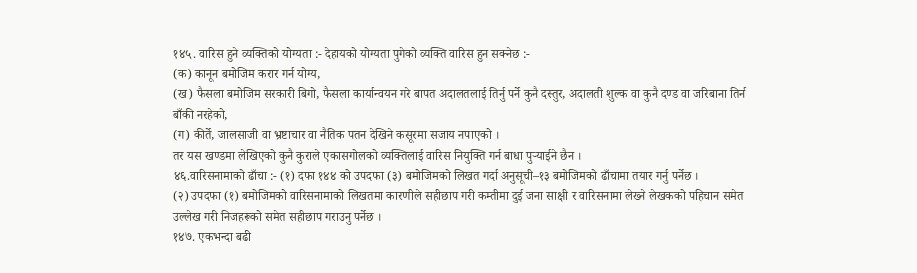१४५. वारिस हुने व्यक्तिको योग्यता :- देहायको योग्यता पुगेको व्यक्ति वारिस हुन सक्नेछ :-
(क) कानून बमोजिम करार गर्न योग्य,
(ख) फैसला बमोजिम सरकारी बिगो, फैसला कार्यान्वयन गरे बापत अदालतलाई तिर्नु पर्ने कुनै दस्तुर, अदालती शुल्क वा कुनै दण्ड वा जरिबाना तिर्न बाँकी नरहेको,
(ग) कीर्ते, जालसाजी वा भ्रष्टाचार वा नैतिक पतन देखिने कसूरमा सजाय नपाएको ।
तर यस खण्डमा लेखिएको कुनै कुराले एकासगोलको व्यक्तिलाई वारिस नियुक्ति गर्न बाधा पुर्‍याईने छैन ।
४६.वारिसनामाको ढाँचा :- (१) दफा १४४ को उपदफा (३) बमोजिमको लिखत गर्दा अनुसूची–१३ बमोजिमको ढाँचामा तयार गर्नु पर्नेछ ।
(२) उपदफा (१) बमोजिमको वारिसनामाको लिखतमा कारणीले सहीछाप गरी कम्तीमा दुई जना साक्षी र वारिसनामा लेख्ने लेखकको पहिचान समेत उल्लेख गरी निजहरूको समेत सहीछाप गराउनु पर्नेछ ।
१४७. एकभन्दा बढी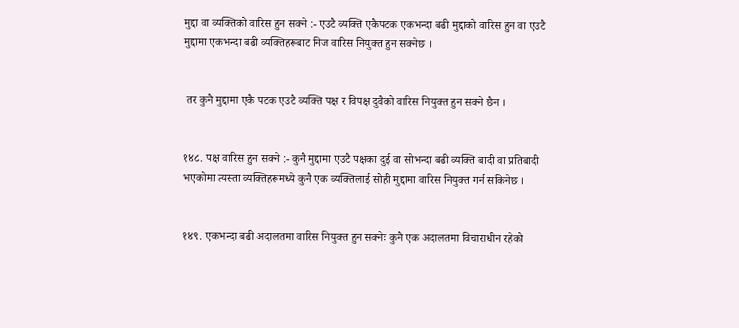मुद्दा वा व्यक्तिको वारिस हुन सक्ने :- एउटै व्यक्ति एकैपटक एकभन्दा बढी मुद्दाको वारिस हुन वा एउटै मुद्दामा एकभन्दा बढी व्यक्तिहरूबाट निज वारिस नियुक्त हुन सक्नेछ ।


 तर कुनै मुद्दामा एकै पटक एउटै व्यक्ति पक्ष र विपक्ष दुवैको वारिस नियुक्त हुन सक्ने छैन ।


१४८. पक्ष वारिस हुन सक्ने :- कुनै मुद्दामा एउटै पक्षका दुई वा सोभन्दा बढी व्यक्ति बादी वा प्रतिबादी भएकोमा त्यस्ता व्यक्तिहरूमध्ये कुनै एक व्यक्तिलाई सोही मुद्दामा वारिस नियुक्त गर्न सकिनेछ ।


१४९. एकभन्दा बढी अदालतमा वारिस नियुक्त हुन सक्नेः कुनै एक अदालतमा विचाराधीन रहेको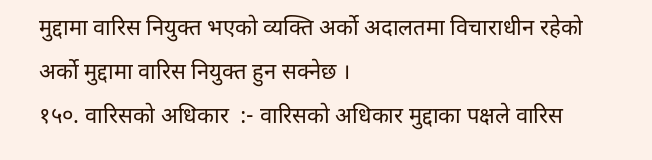मुद्दामा वारिस नियुक्त भएको व्यक्ति अर्को अदालतमा विचाराधीन रहेको अर्को मुद्दामा वारिस नियुक्त हुन सक्नेछ ।
१५०. वारिसको अधिकार  :- वारिसको अधिकार मुद्दाका पक्षले वारिस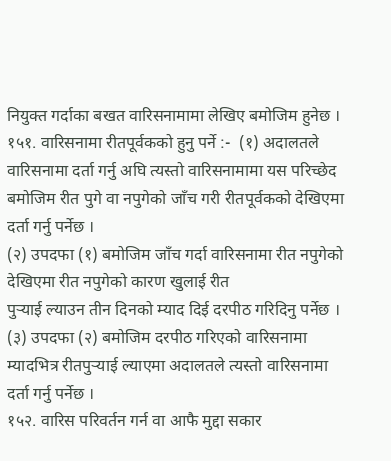नियुक्त गर्दाका बखत वारिसनामामा लेखिए बमोजिम हुनेछ ।
१५१. वारिसनामा रीतपूर्वकको हुनु पर्ने :-  (१) अदालतले वारिसनामा दर्ता गर्नु अघि त्यस्तो वारिसनामामा यस परिच्छेद बमोजिम रीत पुगे वा नपुगेको जाँच गरी रीतपूर्वकको देखिएमा दर्ता गर्नु पर्नेछ ।
(२) उपदफा (१) बमोजिम जाँच गर्दा वारिसनामा रीत नपुगेको देखिएमा रीत नपुगेको कारण खुलाई रीत
पुर्‍याई ल्याउन तीन दिनको म्याद दिई दरपीठ गरिदिनु पर्नेछ ।
(३) उपदफा (२) बमोजिम दरपीठ गरिएको वारिसनामा म्यादभित्र रीतपुर्‍याई ल्याएमा अदालतले त्यस्तो वारिसनामा दर्ता गर्नु पर्नेछ ।
१५२. वारिस परिवर्तन गर्न वा आफै मुद्दा सकार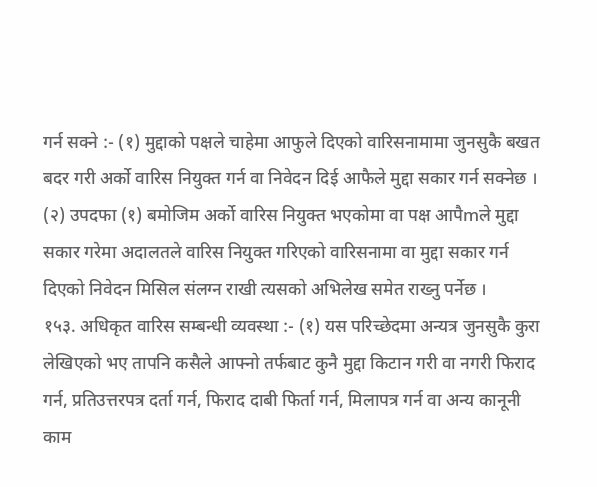गर्न सक्ने :- (१) मुद्दाको पक्षले चाहेमा आफुले दिएको वारिसनामामा जुनसुकै बखत बदर गरी अर्को वारिस नियुक्त गर्न वा निवेदन दिई आफैले मुद्दा सकार गर्न सक्नेछ ।
(२) उपदफा (१) बमोजिम अर्को वारिस नियुक्त भएकोमा वा पक्ष आपैmले मुद्दा सकार गरेमा अदालतले वारिस नियुक्त गरिएको वारिसनामा वा मुद्दा सकार गर्न दिएको निवेदन मिसिल संलग्न राखी त्यसको अभिलेख समेत राख्नु पर्नेछ ।
१५३. अधिकृत वारिस सम्बन्धी व्यवस्था :- (१) यस परिच्छेदमा अन्यत्र जुनसुकै कुरा लेखिएको भए तापनि कसैले आफ्नो तर्फबाट कुनै मुद्दा किटान गरी वा नगरी फिराद गर्न, प्रतिउत्तरपत्र दर्ता गर्न, फिराद दाबी फिर्ता गर्न, मिलापत्र गर्न वा अन्य कानूनी काम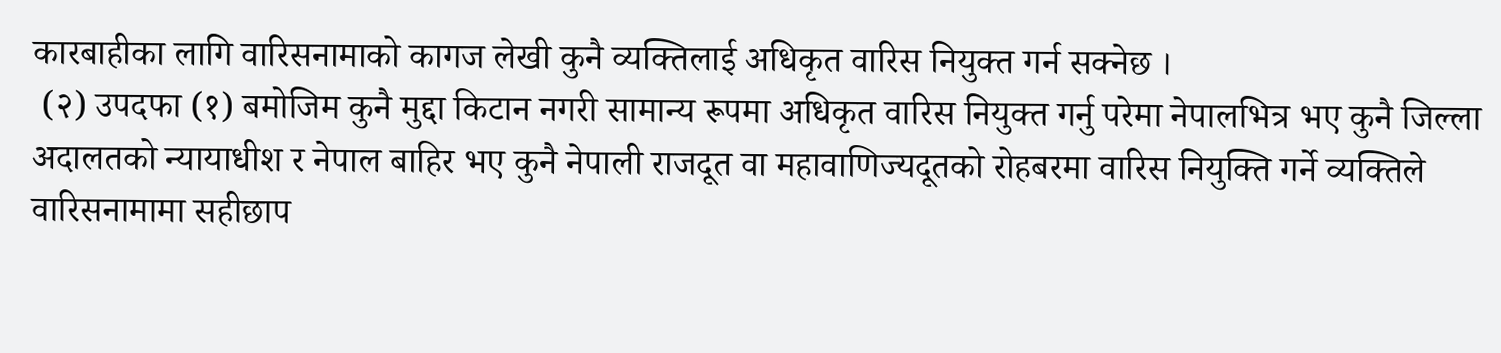कारबाहीका लागि वारिसनामाको कागज लेखी कुनै व्यक्तिलाई अधिकृत वारिस नियुक्त गर्न सक्नेछ ।
 (२) उपदफा (१) बमोजिम कुनै मुद्दा किटान नगरी सामान्य रूपमा अधिकृत वारिस नियुक्त गर्नु परेमा नेपालभित्र भए कुनै जिल्ला अदालतको न्यायाधीश र नेपाल बाहिर भए कुनै नेपाली राजदूत वा महावाणिज्यदूतको रोहबरमा वारिस नियुक्ति गर्ने व्यक्तिले वारिसनामामा सहीछाप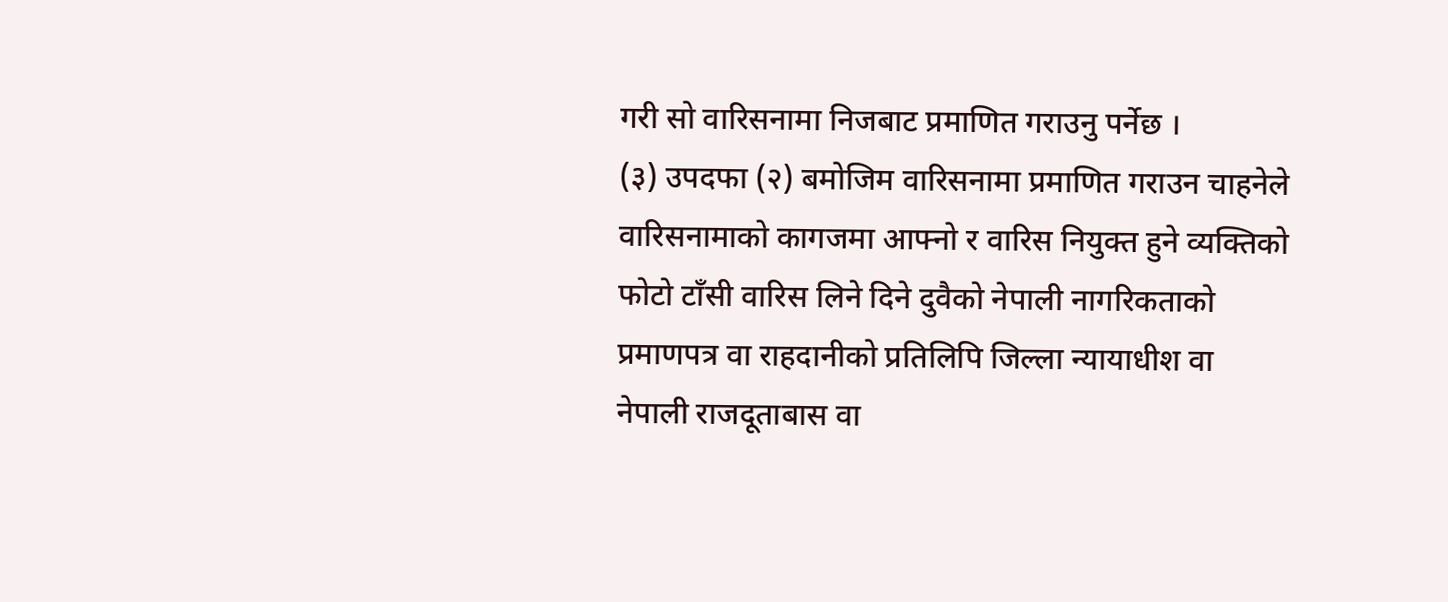गरी सो वारिसनामा निजबाट प्रमाणित गराउनु पर्नेछ ।
(३) उपदफा (२) बमोजिम वारिसनामा प्रमाणित गराउन चाहनेले वारिसनामाको कागजमा आफ्नो र वारिस नियुक्त हुने व्यक्तिको फोटो टाँसी वारिस लिने दिने दुवैको नेपाली नागरिकताको प्रमाणपत्र वा राहदानीको प्रतिलिपि जिल्ला न्यायाधीश वा नेपाली राजदूताबास वा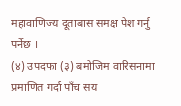महावाणिज्य दूताबास समक्ष पेश गर्नु पर्नेछ ।
(४) उपदफा (३) बमोजिम वारिसनामा प्रमाणित गर्दा पाँच सय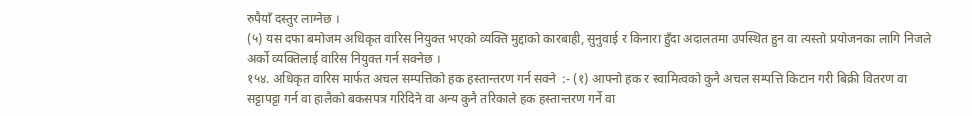रुपैयाँ दस्तुर लाग्नेछ ।
(५) यस दफा बमोजम अधिकृत वारिस नियुक्त भएको व्यक्ति मुद्दाको कारबाही, सुनुवाई र किनारा हुँदा अदालतमा उपस्थित हुन वा त्यस्तो प्रयोजनका लागि निजले अर्को व्यक्तिलाई वारिस नियुक्त गर्न सक्नेछ ।
१५४. अधिकृत वारिस मार्फत अचल सम्पत्तिको हक हस्तान्तरण गर्न सक्ने  :- (१) आफ्नो हक र स्वामित्वको कुनै अचल सम्पत्ति किटान गरी बिक्री वितरण वा सट्टापट्टा गर्न वा हालैको बकसपत्र गरिदिने वा अन्य कुनै तरिकाले हक हस्तान्तरण गर्ने वा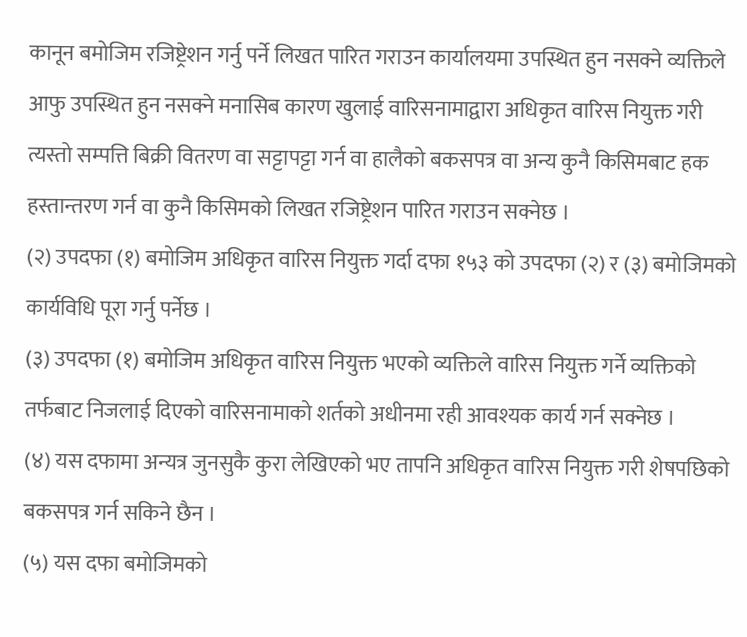कानून बमोजिम रजिष्ट्रेशन गर्नु पर्ने लिखत पारित गराउन कार्यालयमा उपस्थित हुन नसक्ने व्यक्तिले आफु उपस्थित हुन नसक्ने मनासिब कारण खुलाई वारिसनामाद्वारा अधिकृत वारिस नियुक्त गरी त्यस्तो सम्पत्ति बिक्री वितरण वा सट्टापट्टा गर्न वा हालैको बकसपत्र वा अन्य कुनै किसिमबाट हक हस्तान्तरण गर्न वा कुनै किसिमको लिखत रजिष्ट्रेशन पारित गराउन सक्नेछ ।
(२) उपदफा (१) बमोजिम अधिकृत वारिस नियुक्त गर्दा दफा १५३ को उपदफा (२) र (३) बमोजिमको कार्यविधि पूरा गर्नु पर्नेछ ।
(३) उपदफा (१) बमोजिम अधिकृत वारिस नियुक्त भएको व्यक्तिले वारिस नियुक्त गर्ने व्यक्तिको तर्फबाट निजलाई दिएको वारिसनामाको शर्तको अधीनमा रही आवश्यक कार्य गर्न सक्नेछ ।
(४) यस दफामा अन्यत्र जुनसुकै कुरा लेखिएको भए तापनि अधिकृत वारिस नियुक्त गरी शेषपछिको बकसपत्र गर्न सकिने छैन ।
(५) यस दफा बमोजिमको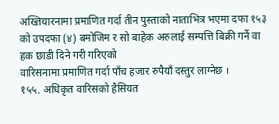अख्तियारनामा प्रमाणित गर्दा तीन पुस्ताको नाताभित्र भएमा दफा १५३ को उपदफा (४) बमोजिम र सो बाहेक अरुलाई सम्पत्ति बिक्री गर्ने वा हक छाडी दिने गरी गरिएको
वारिसनामा प्रमाणित गर्दा पाँच हजार रुपैयाँ दस्तुर लाग्नेछ ।
१५५. अधिकृत वारिसको हैसियत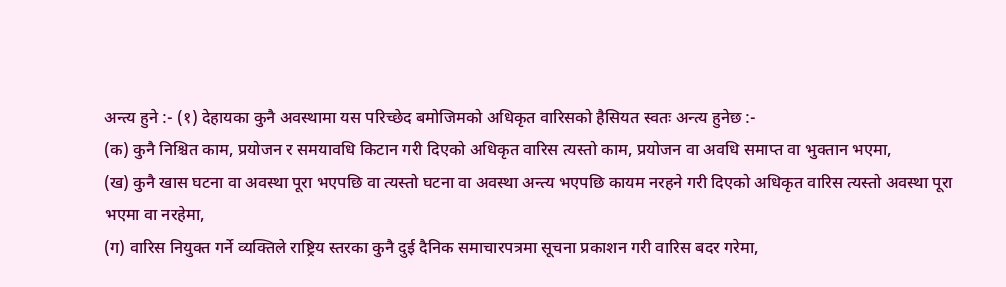अन्त्य हुने :- (१) देहायका कुनै अवस्थामा यस परिच्छेद बमोजिमको अधिकृत वारिसको हैसियत स्वतः अन्त्य हुनेछ :-
(क) कुनै निश्चित काम, प्रयोजन र समयावधि किटान गरी दिएको अधिकृत वारिस त्यस्तो काम, प्रयोजन वा अवधि समाप्त वा भुक्तान भएमा,
(ख) कुनै खास घटना वा अवस्था पूरा भएपछि वा त्यस्तो घटना वा अवस्था अन्त्य भएपछि कायम नरहने गरी दिएको अधिकृत वारिस त्यस्तो अवस्था पूरा भएमा वा नरहेमा,
(ग) वारिस नियुक्त गर्ने व्यक्तिले राष्ट्रिय स्तरका कुनै दुई दैनिक समाचारपत्रमा सूचना प्रकाशन गरी वारिस बदर गरेमा,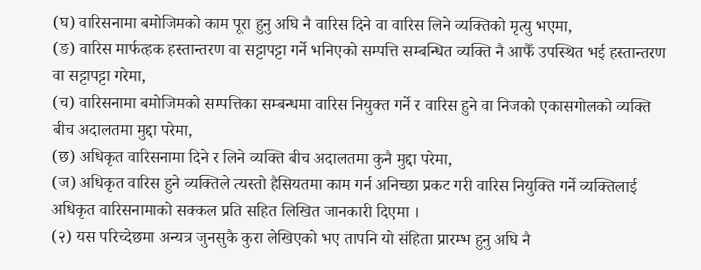(घ) वारिसनामा बमोजिमको काम पूरा हुनु अघि नै वारिस दिने वा वारिस लिने व्यक्तिको मृत्यु भएमा,
(ङ) वारिस मार्फत्हक हस्तान्तरण वा सट्टापट्टा गर्ने भनिएको सम्पत्ति सम्बन्धित व्यक्ति नै आफैँ उपस्थित भई हस्तान्तरण वा सट्टापट्टा गरेमा,
(च) वारिसनामा बमोजिमको सम्पत्तिका सम्बन्धमा वारिस नियुक्त गर्ने र वारिस हुने वा निजको एकासगोलको व्यक्ति बीच अदालतमा मुद्दा परेमा,
(छ) अधिकृत वारिसनामा दिने र लिने व्यक्ति बीच अदालतमा कुनै मुद्दा परेमा,
(ज) अधिकृत वारिस हुने व्यक्तिले त्यस्तो हैसियतमा काम गर्न अनिच्छा प्रकट गरी वारिस नियुक्ति गर्ने व्यक्तिलाई अधिकृत वारिसनामाको सक्कल प्रति सहित लिखित जानकारी दिएमा ।
(२) यस परिच्देछमा अन्यत्र जुनसुकै कुरा लेखिएको भए तापनि यो संहिता प्रारम्भ हुनु अघि नै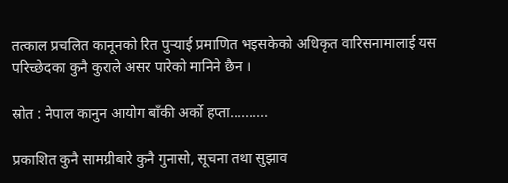तत्काल प्रचलित कानूनको रित पुर्‍याई प्रमाणित भइसकेको अधिकृत वारिसनामालाई यस परिच्छेदका कुनै कुराले असर पारेको मानिने छैन ।

स्रोत : नेपाल कानुन आयोग बाँकी अर्को हप्ता..........

प्रकाशित कुनै सामग्रीबारे कुनै गुनासो, सूचना तथा सुझाव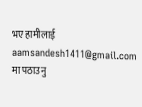भए हामीलाई aamsandesh1411@gmail.com मा पठाउनु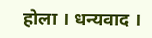होला । धन्यवाद ।